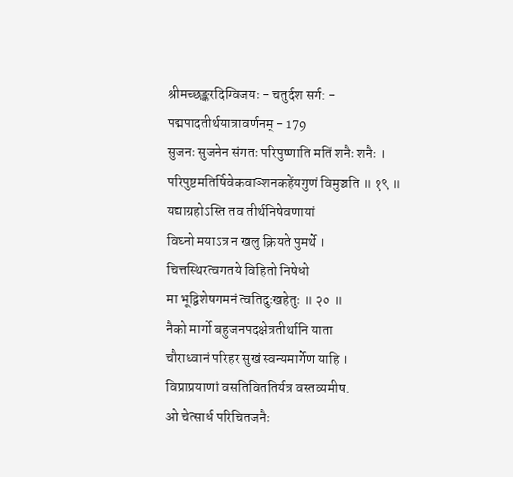श्रीमच्छङ्करदिग्विजयः - चतुर्दश सर्ग: - पद्मपादतीर्थयात्रावर्णनम् - 179
सुजनः सुजनेन संगतः परिपुष्णाति मतिं शनैः शनैः ।
परिपुष्टमतिर्षिवेकवाञ्शनकहेंयगुणं विमुञ्चति ॥ १९ ॥
यद्याग्रहोऽस्ति तव तीर्थनिषेवणायां
विघ्नो मयाऽत्र न खलु क्रियते पुमर्थे ।
चित्तस्थिरत्वगतये विहितो निषेधो
मा भूद्विशेषगमनं त्वतिदुःखहेतुः ॥ २० ॥
नैको मार्गो बहुजनपदक्षेत्रतीर्थानि याता
चौराध्वानं परिहर सुखं स्वन्यमार्गेण याहि ।
विप्राप्रयाणां वसतिविततिर्यत्र वस्तव्यमीष.
ओ चेत्सार्ध परिचितजनैः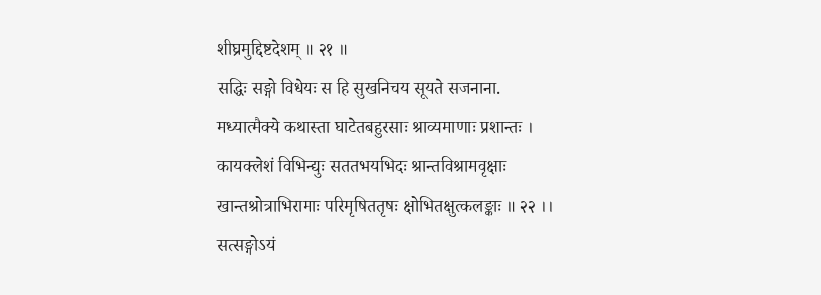शीघ्रमुद्दिष्टदेशम् ॥ २१ ॥
सद्धिः सङ्गो विधेयः स हि सुखनिचय सूयते सजनाना.
मध्यात्मैक्ये कथास्ता घाटेतबहुरसाः श्राव्यमाणाः प्रशान्तः ।
कायक्लेशं विभिन्द्युः सततभयभिदः श्रान्तविश्रामवृक्षाः
खान्तश्रोत्राभिरामाः परिमृषिततृषः क्षोभितक्षुत्कलङ्काः ॥ २२ ।।
सत्सङ्गोऽयं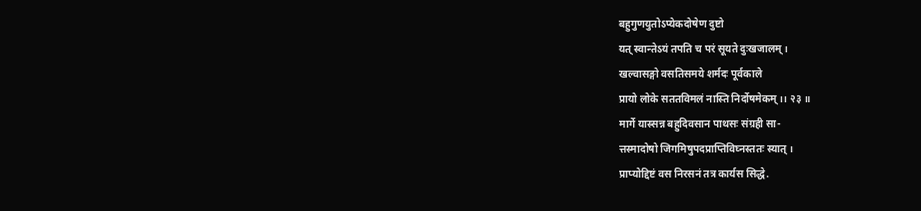बहुगुणयुतोऽप्येकदोषेण दुष्टो
यत् स्वान्तेऽयं तपति च परं सूयते दुःखजालम् ।
खल्वासङ्गो वसतिसमये शर्मदः पूर्वकाले
प्रायो लोके सततविमलं नास्ति निर्दोषमेकम् ।। २३ ॥
मार्गे यास्सन्न बहुदिवसान पाथसः संग्रही सा-
त्तस्मादोषो जिगमिषुपदप्राप्तिविघ्नस्ततः स्यात् ।
प्राप्योद्दिष्टं वस निरसनं तत्र कार्यस सिद्धे.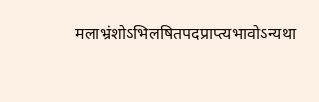मलाभ्रंशोऽभिलषितपदप्राप्त्यभावोऽन्यथा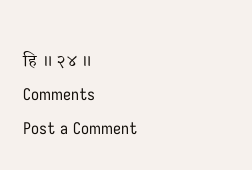हि ॥ २४ ॥
Comments
Post a Comment